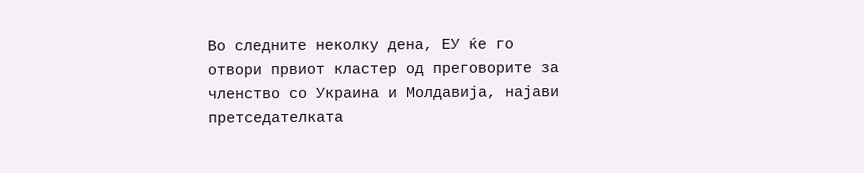Во следните неколку дена, ЕУ ќе го отвори првиот кластер од преговорите за членство со Украина и Молдавија, најави претседателката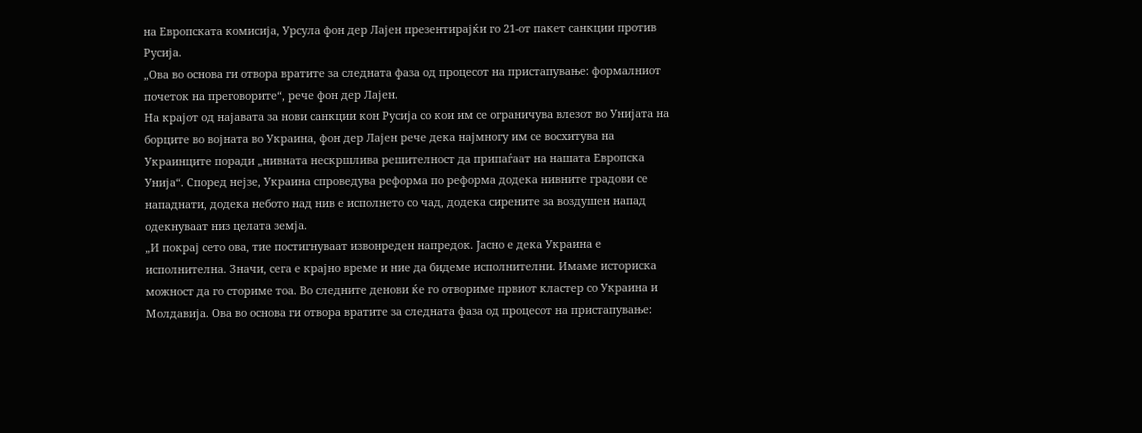на Европската комисија, Урсула фон дер Лајен презентирајќи го 21-от пакет санкции против Русија.
„Ова во основа ги отвора вратите за следната фаза од процесот на пристапување: формалниот почеток на преговорите“, рече фон дер Лајен.
На крајот од најавата за нови санкции кон Русија со кои им се ограничува влезот во Унијата на борците во војната во Украина, фон дер Лајен рече дека најмногу им се восхитува на Украинците поради „нивната нескршлива решителност да припаѓаат на нашата Европска Унија“. Според нејзе, Украина спроведува реформа по реформа додека нивните градови се нападнати, додека небото над нив е исполнето со чад, додека сирените за воздушен напад одекнуваат низ целата земја.
„И покрај сето ова, тие постигнуваат извонреден напредок. Јасно е дека Украина е исполнителна. Значи, сега е крајно време и ние да бидеме исполнителни. Имаме историска можност да го сториме тоа. Во следните денови ќе го отвориме првиот кластер со Украина и Молдавија. Ова во основа ги отвора вратите за следната фаза од процесот на пристапување: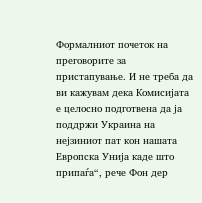Формалниот почеток на преговорите за пристапување. И не треба да ви кажувам дека Комисијата е целосно подготвена да ја поддржи Украина на нејзиниот пат кон нашата Европска Унија каде што припаѓа“, рече Фон дер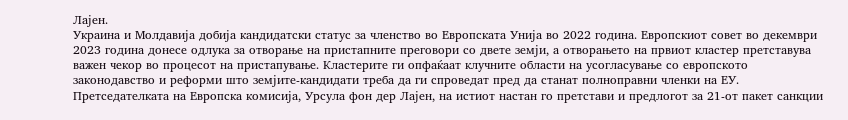Лајен.
Украина и Молдавија добија кандидатски статус за членство во Европската Унија во 2022 година. Европскиот совет во декември 2023 година донесе одлука за отворање на пристапните преговори со двете земји, а отворањето на првиот кластер претставува важен чекор во процесот на пристапување. Кластерите ги опфаќаат клучните области на усогласување со европското законодавство и реформи што земјите-кандидати треба да ги спроведат пред да станат полноправни членки на ЕУ.
Претседателката на Европска комисија, Урсула фон дер Лајен, на истиот настан го претстави и предлогот за 21-от пакет санкции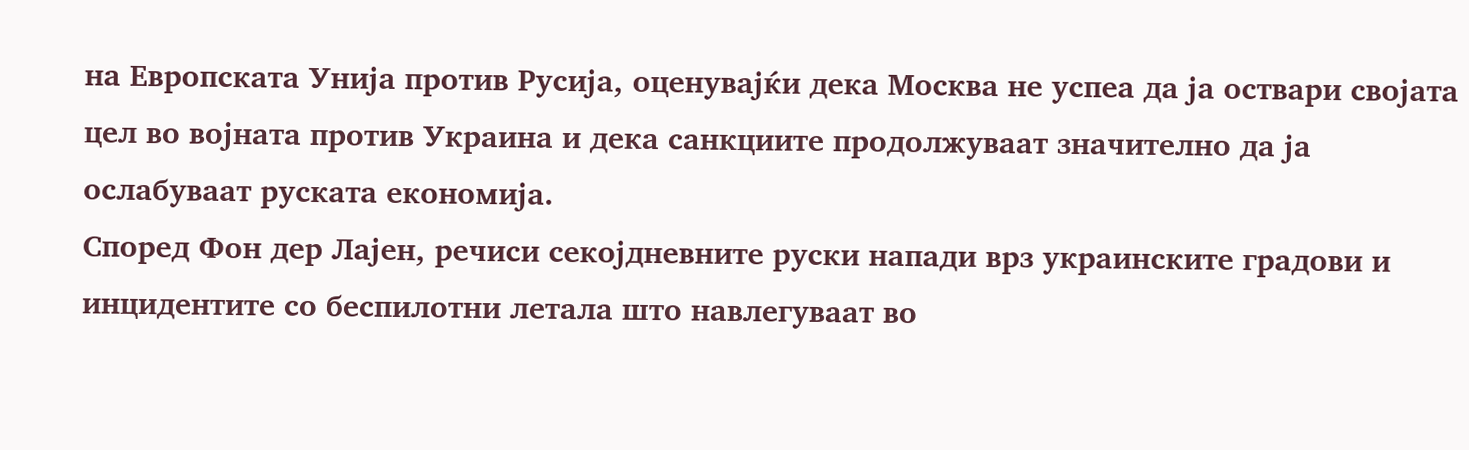на Европската Унија против Русија, оценувајќи дека Москва не успеа да ја оствари својата цел во војната против Украина и дека санкциите продолжуваат значително да ја ослабуваат руската економија.
Според Фон дер Лајен, речиси секојдневните руски напади врз украинските градови и инцидентите со беспилотни летала што навлегуваат во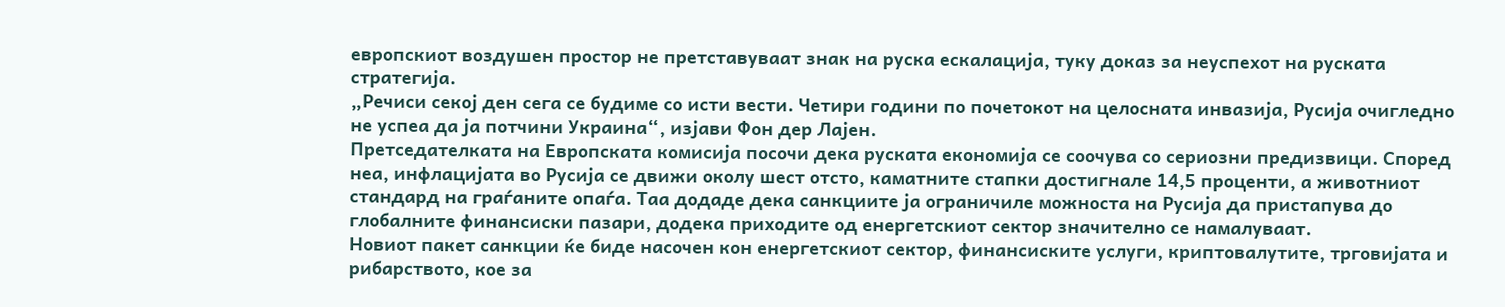европскиот воздушен простор не претставуваат знак на руска ескалација, туку доказ за неуспехот на руската стратегија.
„Речиси секој ден сега се будиме со исти вести. Четири години по почетокот на целосната инвазија, Русија очигледно не успеа да ја потчини Украина“, изјави Фон дер Лајен.
Претседателката на Европската комисија посочи дека руската економија се соочува со сериозни предизвици. Според неа, инфлацијата во Русија се движи околу шест отсто, каматните стапки достигнале 14,5 проценти, а животниот стандард на граѓаните опаѓа. Таа додаде дека санкциите ја ограничиле можноста на Русија да пристапува до глобалните финансиски пазари, додека приходите од енергетскиот сектор значително се намалуваат.
Новиот пакет санкции ќе биде насочен кон енергетскиот сектор, финансиските услуги, криптовалутите, трговијата и рибарството, кое за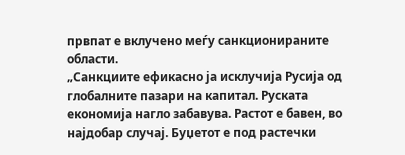првпат е вклучено меѓу санкционираните области.
„Санкциите ефикасно ја исклучија Русија од глобалните пазари на капитал. Руската економија нагло забавува. Растот е бавен, во најдобар случај. Буџетот е под растечки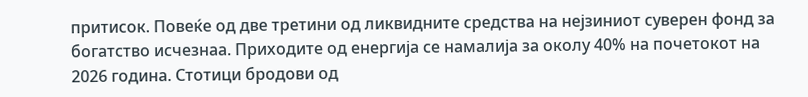притисок. Повеќе од две третини од ликвидните средства на нејзиниот суверен фонд за богатство исчезнаа. Приходите од енергија се намалија за околу 40% на почетокот на 2026 година. Стотици бродови од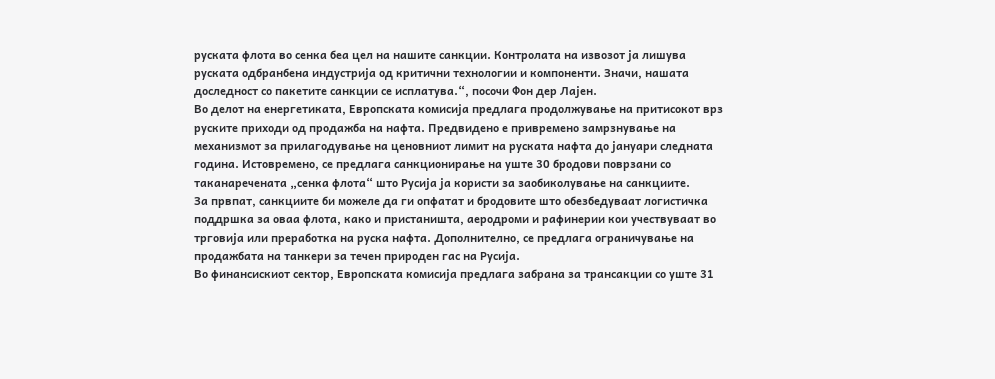руската флота во сенка беа цел на нашите санкции. Контролата на извозот ја лишува руската одбранбена индустрија од критични технологии и компоненти. Значи, нашата доследност со пакетите санкции се исплатува.“, посочи Фон дер Лајен.
Во делот на енергетиката, Европската комисија предлага продолжување на притисокот врз руските приходи од продажба на нафта. Предвидено е привремено замрзнување на механизмот за прилагодување на ценовниот лимит на руската нафта до јануари следната година. Истовремено, се предлага санкционирање на уште 30 бродови поврзани со таканаречената „сенка флота“ што Русија ја користи за заобиколување на санкциите.
За првпат, санкциите би можеле да ги опфатат и бродовите што обезбедуваат логистичка поддршка за оваа флота, како и пристаништа, аеродроми и рафинерии кои учествуваат во трговија или преработка на руска нафта. Дополнително, се предлага ограничување на продажбата на танкери за течен природен гас на Русија.
Во финансискиот сектор, Европската комисија предлага забрана за трансакции со уште 31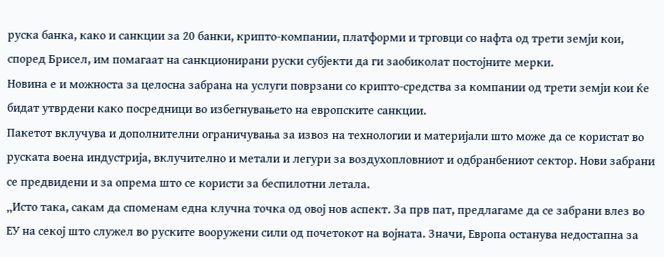руска банка, како и санкции за 20 банки, крипто-компании, платформи и трговци со нафта од трети земји кои, според Брисел, им помагаат на санкционирани руски субјекти да ги заобиколат постојните мерки.
Новина е и можноста за целосна забрана на услуги поврзани со крипто-средства за компании од трети земји кои ќе бидат утврдени како посредници во избегнувањето на европските санкции.
Пакетот вклучува и дополнителни ограничувања за извоз на технологии и материјали што може да се користат во руската воена индустрија, вклучително и метали и легури за воздухопловниот и одбранбениот сектор. Нови забрани се предвидени и за опрема што се користи за беспилотни летала.
„Исто така, сакам да споменам една клучна точка од овој нов аспект. За прв пат, предлагаме да се забрани влез во ЕУ на секој што служел во руските вооружени сили од почетокот на војната. Значи, Европа останува недостапна за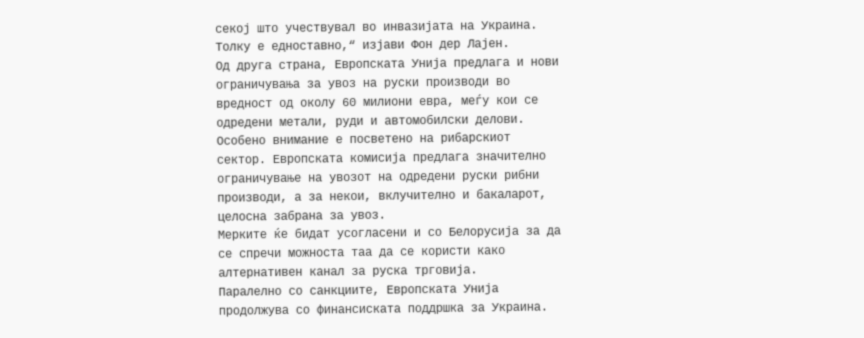секој што учествувал во инвазијата на Украина. Толку е едноставно,“ изјави Фон дер Лајен.
Од друга страна, Европската Унија предлага и нови ограничувања за увоз на руски производи во вредност од околу 60 милиони евра, меѓу кои се одредени метали, руди и автомобилски делови.
Особено внимание е посветено на рибарскиот сектор. Европската комисија предлага значително ограничување на увозот на одредени руски рибни производи, а за некои, вклучително и бакаларот, целосна забрана за увоз.
Мерките ќе бидат усогласени и со Белорусија за да се спречи можноста таа да се користи како алтернативен канал за руска трговија.
Паралелно со санкциите, Европската Унија продолжува со финансиската поддршка за Украина.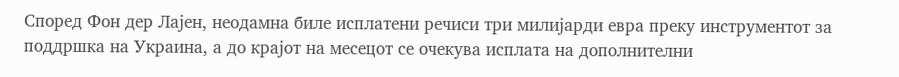Според Фон дер Лајен, неодамна биле исплатени речиси три милијарди евра преку инструментот за поддршка на Украина, а до крајот на месецот се очекува исплата на дополнителни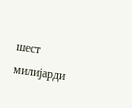шест милијарди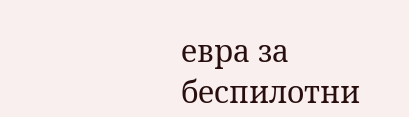евра за беспилотни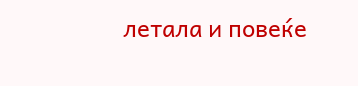летала и повеќе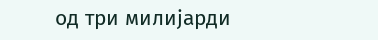од три милијарди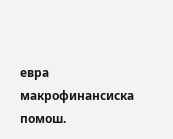евра макрофинансиска помош.